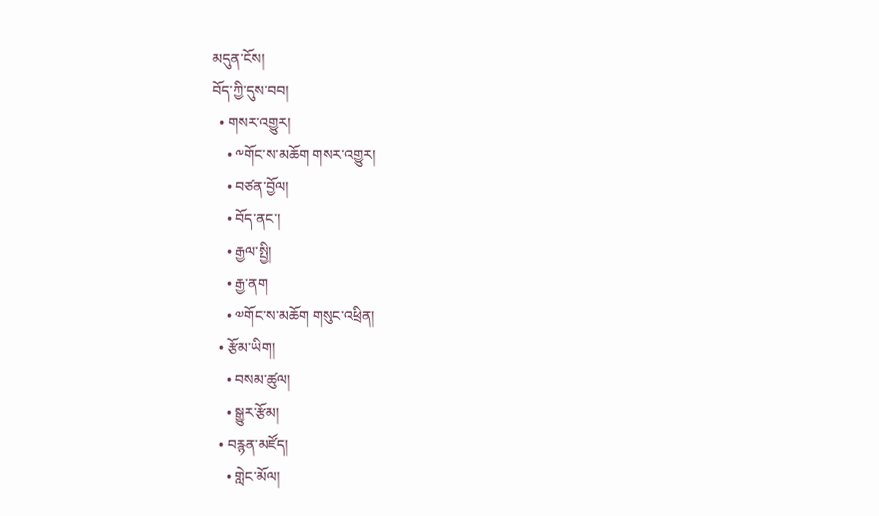མདུན་ངོས།
བོད་ཀྱི་དུས་བབ།
  • གསར་འགྱུར།
    • ༸གོང་ས་མཆོག གསར་འགྱུར།
    • བཙན་བྱོལ།
    • བོད་ནང་།
    • རྒྱལ་སྤྱི།
    • རྒྱ་ནག
    • ༧གོང་ས་མཆོག གསུང་འཕྲིན།
  • རྩོམ་ཡིག།
    • བསམ་ཚུལ།
    • སྒྱུར་རྩོམ།
  • བརྙན་མཛོད།
    • གླེང་མོལ།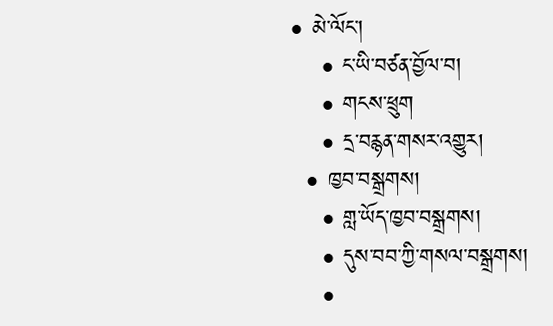• མེ་ལོང་།
    • ང་ཡི་བཙན་བྱོལ་བ།
    • གངས་ཕྲུག
    • དྲ་བརྙན་གསར་འགྱུར།
  • ཁྱབ་བསྒྲགས།
    • གླ་ཡོད་ཁྱབ་བསྒྲགས།
    • དུས་བབ་ཀྱི་གསལ་བསྒྲགས།
    •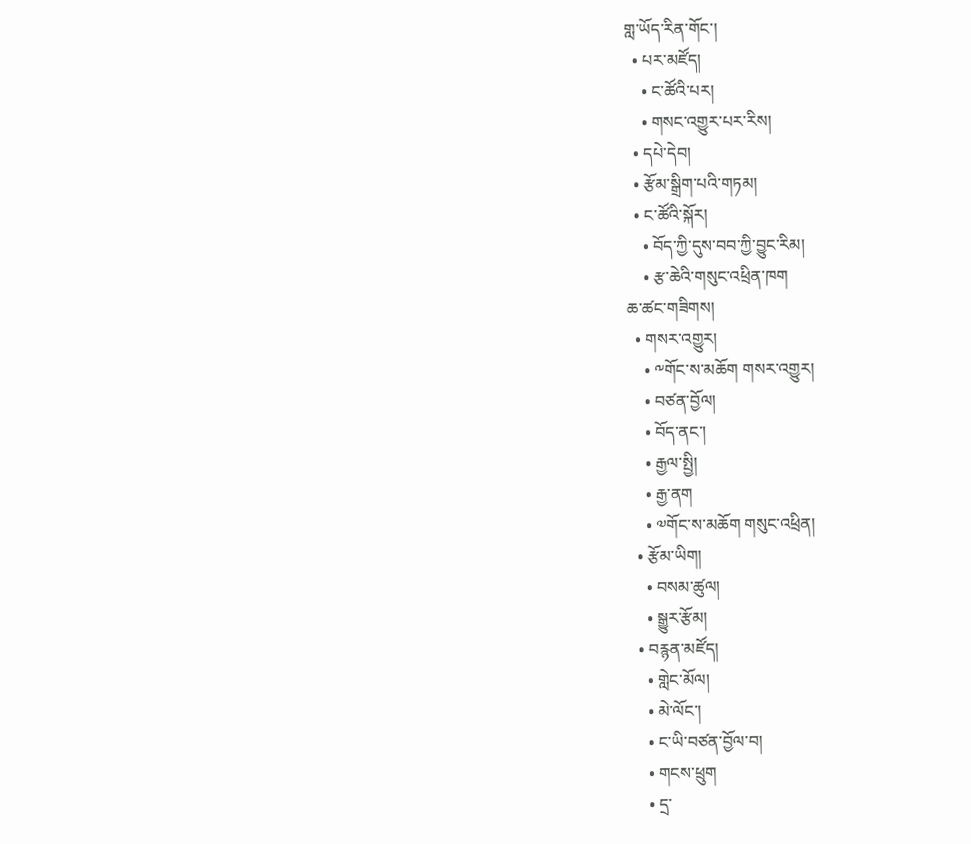གླ་ཡོད་རིན་གོང་།
  • པར་མཛོད།
    • ང་ཚོའི་པར།
    • གསང་འགྱུར་པར་རིས།
  • དཔེ་དེབ།
  • རྩོམ་སྒྲིག་པའི་གཏམ།
  • ང་ཚོའི་སྐོར།
    • བོད་ཀྱི་དུས་བབ་ཀྱི་བྱུང་རིམ།
    • རྩ་ཆེའི་གསུང་འཕྲིན་ཁག
ཆ་ཚང་གཟིགས།
  • གསར་འགྱུར།
    • ༸གོང་ས་མཆོག གསར་འགྱུར།
    • བཙན་བྱོལ།
    • བོད་ནང་།
    • རྒྱལ་སྤྱི།
    • རྒྱ་ནག
    • ༧གོང་ས་མཆོག གསུང་འཕྲིན།
  • རྩོམ་ཡིག།
    • བསམ་ཚུལ།
    • སྒྱུར་རྩོམ།
  • བརྙན་མཛོད།
    • གླེང་མོལ།
    • མེ་ལོང་།
    • ང་ཡི་བཙན་བྱོལ་བ།
    • གངས་ཕྲུག
    • དྲ་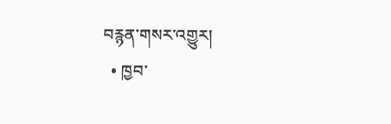བརྙན་གསར་འགྱུར།
  • ཁྱབ་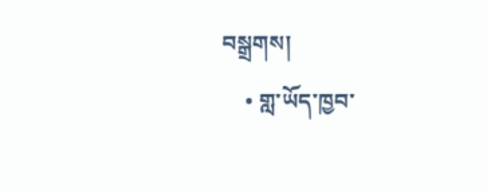བསྒྲགས།
    • གླ་ཡོད་ཁྱབ་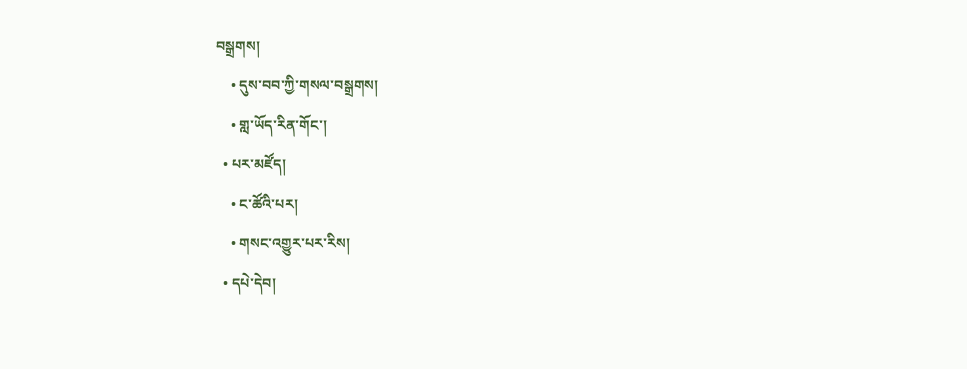བསྒྲགས།
    • དུས་བབ་ཀྱི་གསལ་བསྒྲགས།
    • གླ་ཡོད་རིན་གོང་།
  • པར་མཛོད།
    • ང་ཚོའི་པར།
    • གསང་འགྱུར་པར་རིས།
  • དཔེ་དེབ།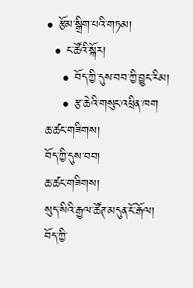• རྩོམ་སྒྲིག་པའི་གཏམ།
  • ང་ཚོའི་སྐོར།
    • བོད་ཀྱི་དུས་བབ་ཀྱི་བྱུང་རིམ།
    • རྩ་ཆེའི་གསུང་འཕྲིན་ཁག
ཆ་ཚང་གཟིགས།
བོད་ཀྱི་དུས་བབ།
ཆ་ཚང་གཟིགས།
སུད་སིའི་རྒྱལ་ཚོཊ་མདུན་ངོ་རྒོལ།
བོད་ཀྱི་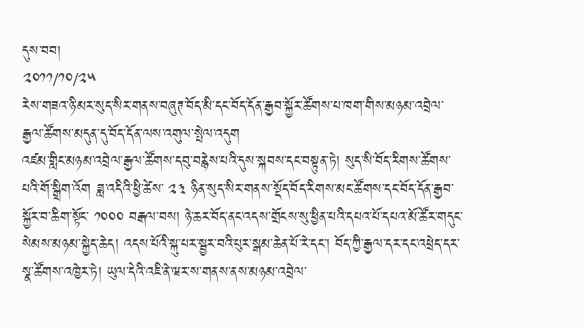དུས་བབ།
༢༠༡༡/༡༠/༢༥
རེས་གཟའ་ཉི་མར་སུད་སིར་གནས་བཞུཊ་བོད་མི་དང་བོད་དོན་རྒྱབ་སྐྱོར་ཚོགས་པ་ཁག་གིས་མཉམ་འབྲེལ་རྒྱལ་ཚོགས་མདུན་དུ་བོད་དོན་ལས་འགུལ་སྤེལ་འདུག
འཛམ་གླིང་མཉམ་འབྲེལ་རྒྱལ་ཚོགས་དབུ་བརྙེས་པའི་དུས་སྐབས་དང་བསྟུན་ཏེ། སུད་སི་བོད་རིགས་ཚོགས་པའི་གོ་སྒྲིག་འོག ཟླ་འདིའི་ཕྱི་ཚེས་ ༢༣ ཉིན་སུད་སིར་གནས་སྡོད་བོད་རིགས་མང་ཚོགས་དང་བོད་དོན་རྒྱབ་སྐྱོར་བ་ཆིག་སྟོང་ ༡༠༠༠ བརྒལ་བས། ཉེ་ཆར་བོད་ནང་འདས་གྲོངས་སུ་ཕྱིན་པའི་དཔའ་པོ་དཔའ་མོ་ཚོར་གདུང་སེམས་མཉམ་སྐྱེད་ཆེད། འདས་པོའི་སྐུ་པར་སྦྱར་བའི་པུར་སྒམ་ཆེན་པོ་རེ་དང་། བོད་ཀྱི་རྒྱལ་དར་དང་འཕྲེད་དར་སྣ་ཚོགས་འཁྱེར་ཏེ། ཡུལ་དེའི་འཇི་ནེ་ཝར་ས་གནས་ནས་མཉམ་འབྲེལ་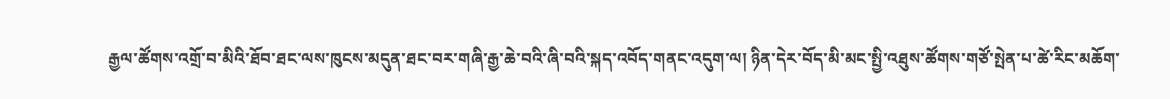རྒྱལ་ཚོགས་འགྲོ་བ་མིའི་ཐོབ་ཐང་ལས་ཁུངས་མདུན་ཐང་བར་གཞི་རྒྱ་ཆེ་བའི་ཞི་བའི་སྐད་འབོད་གནང་འདུག་ལ། ཉིན་དེར་བོད་མི་མང་སྤྱི་འཐུས་ཚོགས་གཙོ་སྤེན་པ་ཚེ་རིང་མཆོག་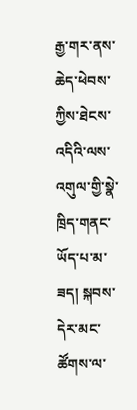རྒྱ་གར་ནས་ཆེད་ཕེབས་ཀྱིས་ཐེངས་འདིའི་ལས་འགུལ་གྱི་སྣེ་ཁྲིད་གནང་ཡོད་པ་མ་ཟད། སྐབས་དེར་མང་ཚོགས་ལ་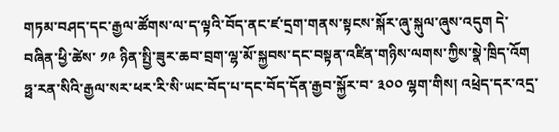གཏམ་བཤད་དང་རྒྱལ་ཚོགས་ལ་ད་ལྟའི་བོད་ནང་ཛ་དྲག་གནས་སྟངས་སྐོར་ཞུ་སྐུལ་ཞུས་འདུག དེ་བཞིན་ཕྱི་ཚེས་ ༡༩ ཉིན་སྤྱི་ཟུར་ཆབ་བྲག་ལྷ་མོ་སྐྱབས་དང་བསྟན་འཛིན་གཉིས་ལགས་ཀྱིས་སྣེ་ཁྲིད་འོག ཧྥ་རན་སིའི་རྒྱལ་སར་ཕར་རི་སི་ཡང་བོད་པ་དང་བོད་དོན་རྒྱབ་སྐྱོར་བ་ ༣༠༠ ལྷག་གིས། འཕྲེད་དར་འདྲ་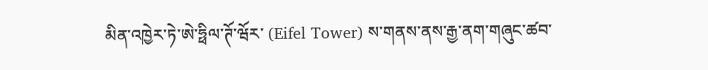མིན་འཁྱེར་ཏེ་ཨེ་ཧྥིལ་ཊོ་ཝོར་ (Eifel Tower) ས་གནས་ནས་རྒྱ་ནག་གཞུང་ཚབ་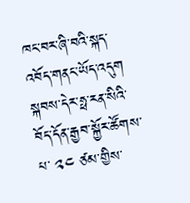ཁང་བར་ཞི་བའི་སྐད་འབོད་གནང་ཡོད་འདུག སྐབས་དེར་ཧྥ་རན་སིའི་བོད་དོན་རྒྱབ་སྐྱོར་ཚོགས་པ་ ༢༤ ཙམ་གྱིས་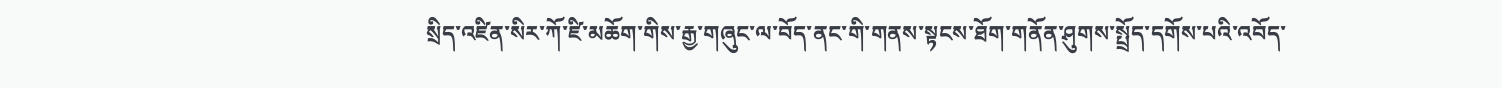སྲིད་འཛིན་སིར་ཀོ་ཛི་མཆོག་གིས་རྒྱ་གཞུང་ལ་བོད་ནང་གི་གནས་སྟངས་ཐོག་གནོན་ཤུགས་སྤྲོད་དགོས་པའི་འབོད་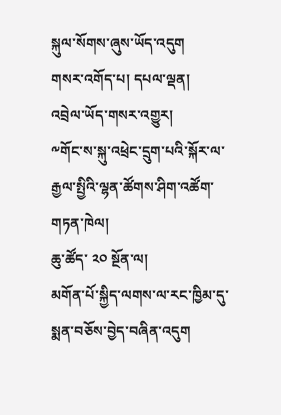སྐུལ་སོགས་ཞུས་ཡོད་འདུག
གསར་འགོད་པ། དཔལ་ལྡན།
འབྲེལ་ཡོད་གསར་འགྱུར།
༸གོང་ས་སྐུ་འཕྲེང་དྲུག་པའི་སྐོར་ལ་རྒྱལ་སྤྱིའི་ལྷན་ཚོགས་ཤིག་འཚོག་གཏན་ཁེལ།
ཆུ་ཚོད་ ༢༠ སྔོན་ལ།
མགོན་པོ་སྐྱིད་ལགས་ལ་རང་ཁྱིམ་དུ་སྨན་བཅོས་བྱེད་བཞིན་འདུག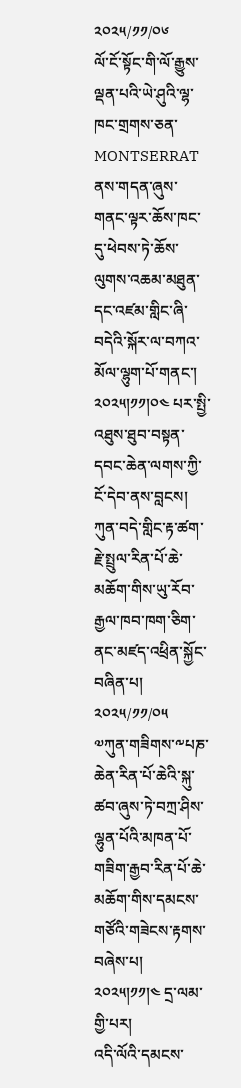༢༠༢༥/༡༡/༠༦
ལོ་ངོ་སྟོང་གི་ལོ་རྒྱུས་ལྡན་པའི་ཡེ་ཤུའི་ལྷ་ཁང་གྲགས་ཅན་ MONTSERRAT ནས་གདན་ཞུས་གནང་ལྟར་ཆོས་ཁང་དུ་ཕེབས་ཏེ་ཆོས་ལུགས་འཆམ་མཐུན་དང་འཛམ་གླིང་ཞི་བདེའི་སྐོར་ལ་བཀའ་མོལ་ལྷུག་པོ་གནང་། ༢༠༢༥།༡༡།༠༤ པར་སྤྱི་འཐུས་ཐུབ་བསྟན་དབང་ཆེན་ལགས་ཀྱི་ངོ་དེབ་ནས་བླངས།
ཀུན་བདེ་གླིང་རྟ་ཚག་རྗེ་སྤྲུལ་རིན་པོ་ཆེ་མཆོག་གིས་ཡུ་རོབ་རྒྱལ་ཁབ་ཁག་ཅིག་ནང་མཛད་འཕྲིན་སྐྱོང་བཞིན་པ།
༢༠༢༥/༡༡/༠༥
༧ཀུན་གཟིགས་༸པཎ་ཆེན་རིན་པོ་ཆེའི་སྐུ་ཚབ་ཞུས་ཏེ་བཀྲ་ཤིས་ལྷུན་པོའི་མཁན་པོ་གཟིག་རྒྱབ་རིན་པོ་ཆེ་མཆོག་གིས་དམངས་གཙོའི་གཟེངས་རྟགས་བཞེས་པ། ༢༠༢༥།༡༡།༤ དྲ་ལམ་གྱི་པར།
འདི་ལོའི་དམངས་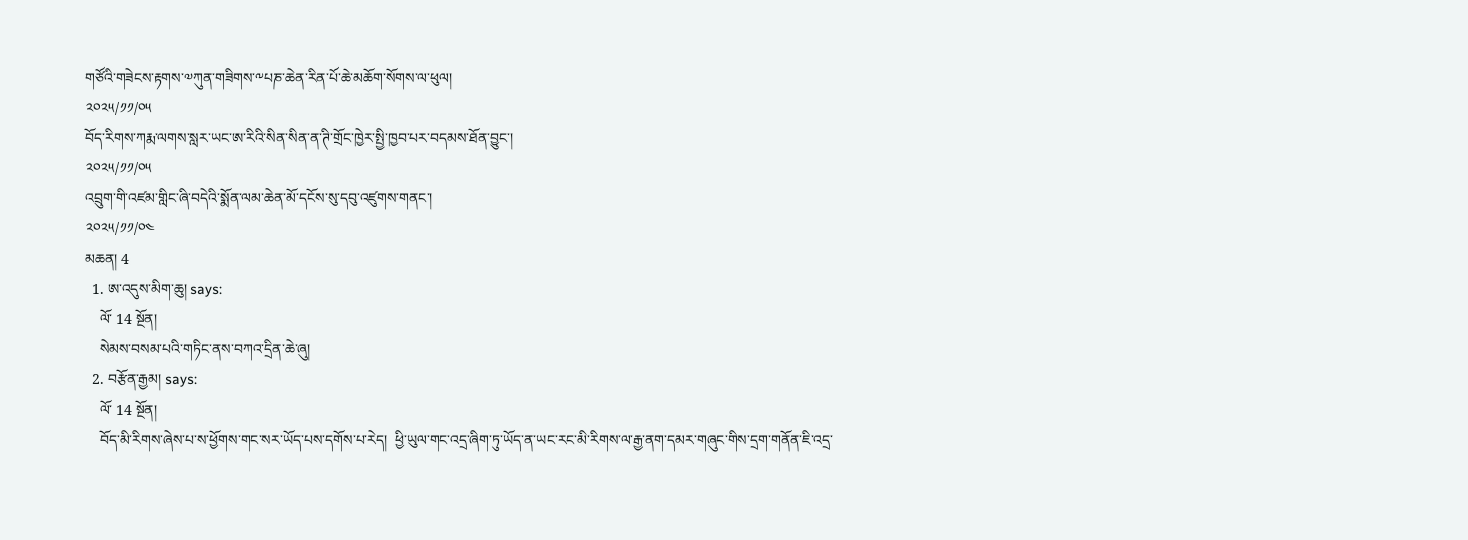གཙོའི་གཟེངས་རྟགས་༧ཀུན་གཟིགས་༸པཎ་ཆེན་རིན་པོ་ཆེ་མཆོག་སོགས་ལ་ཕུལ།
༢༠༢༥/༡༡/༠༥
བོད་རིགས་ཀརྨ་ལགས་སླར་ཡང་ཨ་རིའི་སིན་སིན་ན་ཊི་གྲོང་ཁྱེར་སྤྱི་ཁྱབ་པར་བདམས་ཐོན་བྱུང་།
༢༠༢༥/༡༡/༠༥
འབྲུག་གི་འཛམ་གླིང་ཞི་བདེའི་སྨོན་ལམ་ཆེན་མོ་དངོས་སུ་དབུ་འཛུགས་གནང་།
༢༠༢༥/༡༡/༠༤
མཆན། 4
  1. ཨ་འདུས་མིག་ཆུ། says:
    ལོ་ 14 སྔོན།
    སེམས་བསམ་པའི་གཏིང་ནས་བཀའ་དྲིན་ཆེ་ཞུ།
  2. བརྩོན་རྒྱམ། says:
    ལོ་ 14 སྔོན།
    བོད་མི་རིགས་ཞེས་པ་ས་ཕྱོགས་གང་སར་ཡོད་པས་དགོས་པ་རེད།  ཕྱི་ཡུལ་གང་འདྲ་ཞིག་ཏུ་ཡོད་ན་ཡང་རང་མི་རིགས་ལ་རྒྱ་ནག་དམར་གཞུང་གིས་དྲག་གནོན་ཇི་འདྲ་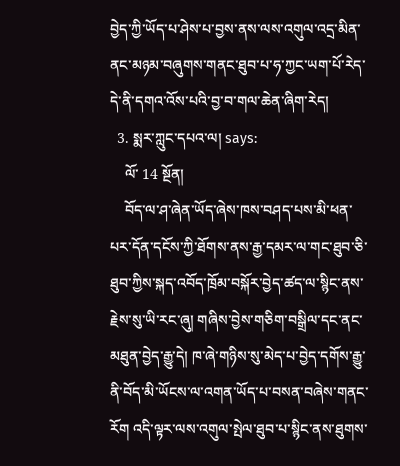བྱེད་ཀྱི་ཡོད་པ་ཤེས་པ་བྱས་ནས་ལས་འགུལ་འདྲ་མིན་ནང་མཉམ་བཞུགས་གནང་ཐུབ་པ་ཧ་ཀྱང་ཡག་པོ་རེད་དེ་ནི་དགའ་འོས་པའི་བྱ་བ་གལ་ཆེན་ཞིག་རེད།
  3. སྨར་ཀླུང་དཔའ་ལ། says:
    ལོ་ 14 སྔོན།
    བོད་ལ་ཤ་ཞེན་ཡོད་ཞེས་ཁས་བཤད་པས་མི་ཕན་པར་དོན་དངོས་ཀྱི་ཐོགས་ནས་རྒྱ་དམར་ལ་གང་ཐུབ་ཅི་ཐུབ་ཀྱིས་སྐད་འབོད་ཁྲོམ་བསྐོར་བྱེད་ཚད་ལ་སྙིང་ནས་རྗེས་སུ་ཡི་རང་ཞུ། གཞིས་བྱེས་གཅིག་བསྒྲིལ་དང་ནང་མཐུན་བྱེད་རྒྱུ་དེ། ཁ་ཞེ་གཉིས་སུ་མེད་པ་བྱེད་དགོས་རྒྱུ་ནི་བོད་མི་ཡོངས་ལ་འགན་ཡོད་པ་བསན་བཞེས་གནང་རོག འདི་ལྟར་ལས་འགུལ་སྤེལ་ཐུབ་པ་སྙིང་ནས་ཐུགས་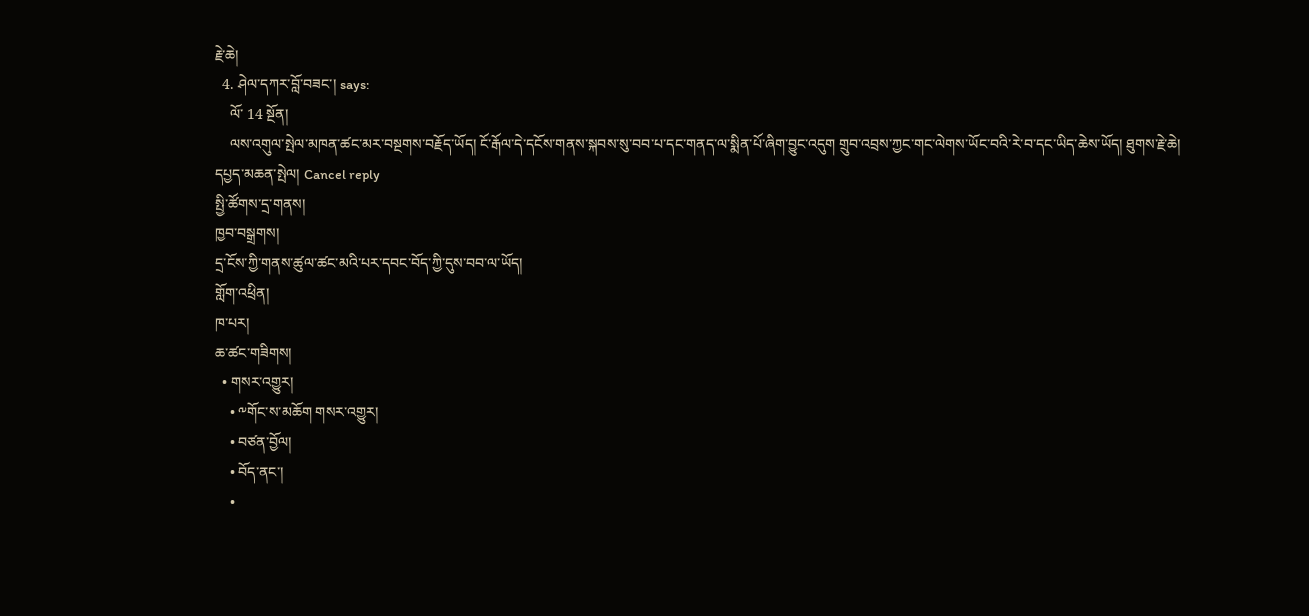རྗེ་ཆེ།
  4. ཤེལ་དཀར་བློ་བཟང་། says:
    ལོ་ 14 སྔོན།
    ལས་འགུལ་སྤེལ་མཁན་ཚང་མར་བསྔགས་བརྗོད་ཡོད། ངོ་རྒོལ་དེ་དངོས་གནས་སྐབས་སུ་བབ་པ་དང་གནད་ལ་སྨིན་པོ་ཞིག་བྱུང་འདུག གྲུབ་འབྲས་ཀྱང་གང་ལེགས་ཡོང་བའི་རེ་བ་དང་ཡིད་ཆེས་ཡོད། ཐུགས་རྗེ་ཆེ།
དཔྱད་མཆན་སྤེལ། Cancel reply
སྤྱི་ཚོགས་དྲ་གནས།
ཁྱབ་བསྒྲགས།
དྲ་ངོས་ཀྱི་གནས་ཚུལ་ཚང་མའི་པར་དབང་བོད་ཀྱི་དུས་བབ་ལ་ཡོད།
གློག་འཕྲིན།
ཁ་པར།
ཆ་ཚང་གཟིགས།
  • གསར་འགྱུར།
    • ༸གོང་ས་མཆོག གསར་འགྱུར།
    • བཙན་བྱོལ།
    • བོད་ནང་།
    •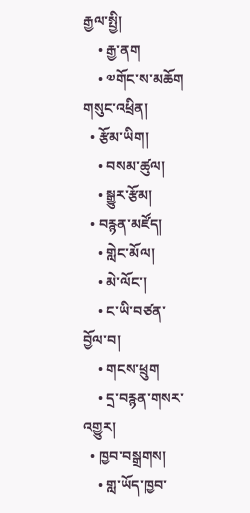རྒྱལ་སྤྱི།
    • རྒྱ་ནག
    • ༧གོང་ས་མཆོག གསུང་འཕྲིན།
  • རྩོམ་ཡིག།
    • བསམ་ཚུལ།
    • སྒྱུར་རྩོམ།
  • བརྙན་མཛོད།
    • གླེང་མོལ།
    • མེ་ལོང་།
    • ང་ཡི་བཙན་བྱོལ་བ།
    • གངས་ཕྲུག
    • དྲ་བརྙན་གསར་འགྱུར།
  • ཁྱབ་བསྒྲགས།
    • གླ་ཡོད་ཁྱབ་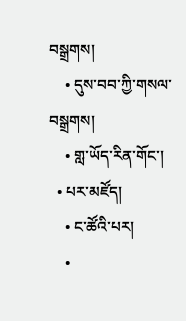བསྒྲགས།
    • དུས་བབ་ཀྱི་གསལ་བསྒྲགས།
    • གླ་ཡོད་རིན་གོང་།
  • པར་མཛོད།
    • ང་ཚོའི་པར།
    •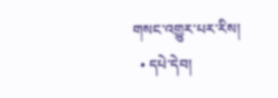གསང་འགྱུར་པར་རིས།
  • དཔེ་དེབ།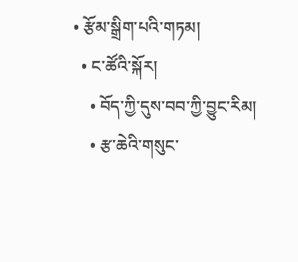• རྩོམ་སྒྲིག་པའི་གཏམ།
  • ང་ཚོའི་སྐོར།
    • བོད་ཀྱི་དུས་བབ་ཀྱི་བྱུང་རིམ།
    • རྩ་ཆེའི་གསུང་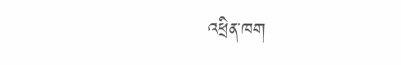འཕྲིན་ཁག